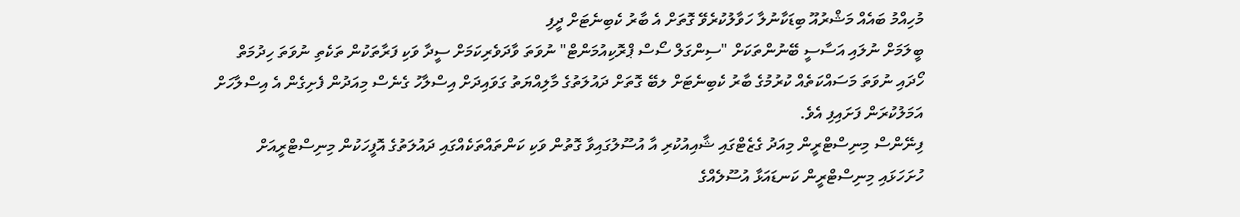މުހިއްމު ބައެއް މަޝްރުއޫ ބިޑަކާނުލާ ހަވާލުކުރެވޭ ގޮތަށް އެ ބާރު ކެބިނެޓަށް ދީފި
ބީލަމަށް ނުލައި އަސާސީ ބޭނުންތަކަށް "ސިންގަލް ސޯސް ޕްރޮކިއުމަންޓް" ނުވަތަ ވާދަވެރިކަމަށް ސީދާ ވަކި ފަރާތަކުން ތަކެތި ނުވަތަ ހިދުމަތް ހޯދައި ނުވަތަ މަސައްކަތެއް ކުރުމުގެ ބާރު ކެބިނެޓަށް ލބޭ ގޮތަށް ދައުލަތުގެ މާލިއްޔަތު ގަވައިދަށް އިސްލާހު ގެނެސް މިއަދުން ފެށިގެން އެ އިސްލާހަށް އަމަލުކުރަން ފަށައިފި އެވެ.
ފިނޭންސް މިނިސްޓްރީން މިއަދު ގެޒެޓްގައި ޝާއިއުކުރި އާ އުސޫލުގައިވާ ގޮތުން ވަކި ކަންތައްތަކެއްގައި ދައުލަތުގެ އޮފީހަކުން މިނިސްޓްރީއަށް ހުށަހަޅައި މިނިސްޓްރީން ކަނޑައަޅާ އުސޫލެއްގެ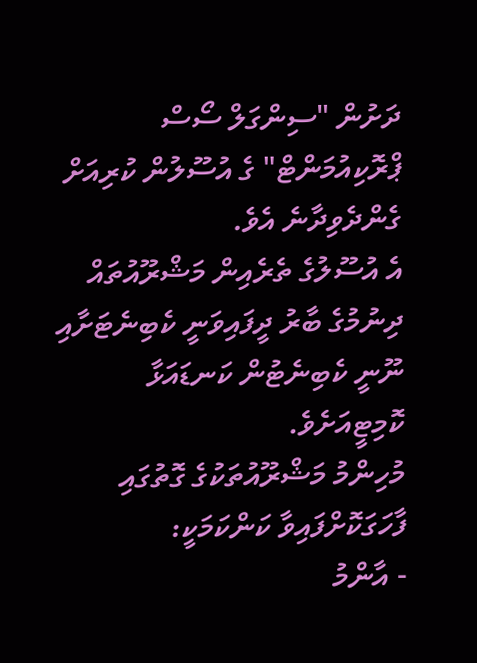ދަށުން "ސިންގަލް ސޯސް ޕްރޮކިއުމަންޓް" ގެ އުސޫލުން ކުރިއަށް ގެންދެވިދާނެ އެވެ.
އެ އުސޫލުގެ ތެރެއިން މަޝްރޫއުތައް ދިނުމުގެ ބާރު ދީފައިވަނީ ކެބިނެޓަށާއި ނޫނީ ކެބިނެޓުން ކަނޑައަޅާ ކޮމިޓީއަށެވެ.
މުހިންމު މަޝްރޫއުތަކުގެ ގޮތުގައި ފާހަގަކޮށްފައިވާ ކަންކަމަކީ:
- އާންމު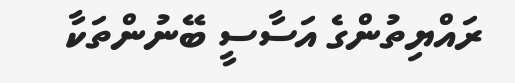ރައްޔިތުންގެ އަސާސީ ބޭނުންތަކާ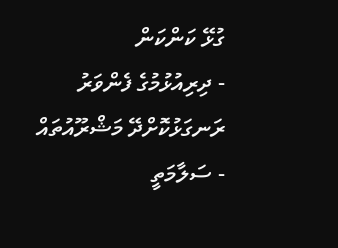ގުޅޭ ކަންކަން
- ދިރިއުޅުމުގެ ފެންވަރު ރަނގަޅުކޮށްދޭ މަޝްރޫއުތައް
- ސަލާމަތީ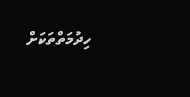ހިދުމަތްތަކަށް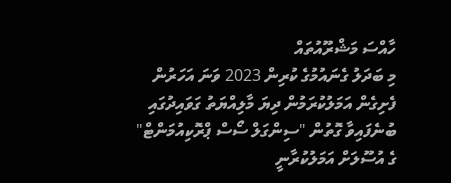ހާއްސަ މަޝްރޫއުތައް
މި ބަދަލު ގެނައުމުގެ ކުރިން 2023 ވަނަ އަހަރުން ފެށިގެން އަމަލުކުރަމުން ދިޔަ މާލިއްޔަތު ގަވައިދުގައި ބުނެފައިވާ ގޮތުން "ސިންގަލް ސޯސް ޕްރޮކިއުމަންޓް" ގެ އުސޫލަށް އަމަލުކުރާނީ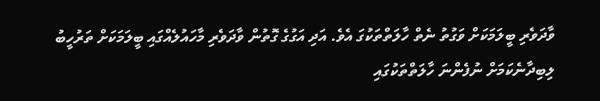ވާދަވެރި ބީލަމަކަށް ވަގުތު ނެތް ހާލަތްތަކުގަ އެވެ. އަދި އަގުގެ ގޮތުން ވާދަވެރި މާހައުލެއްގައި ބީލަމަކަށް ތަރުހީބު ލިބިދާނެކަމަށް ނުފެންނަ ހާލަތްތަކުގައި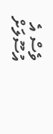ވެސް އެ އުސޫލަށް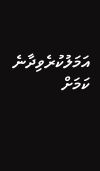އަމަލުކުރެވިދާނެ ކަމަށް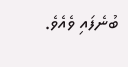ބުނެފައި ވެއެވެ.